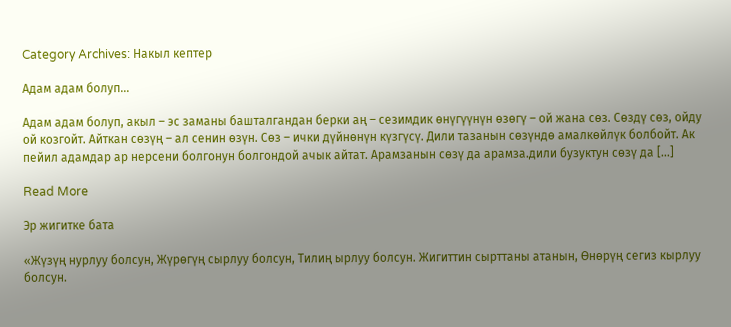Category Archives: Накыл кептер

Адам адам болуп…

Адам адам болуп, акыл – эс заманы башталгандан берки аң – сезимдик өнүгүүнүн өзөгү – ой жана сөз. Сөздү сөз, ойду ой козгойт. Айткан сөзүң – ал сенин өзүн. Сөз – ички дүйнөнүн күзгүсү. Дили тазанын сөзүндө амалкөйлүк болбойт. Ак пейил адамдар ар нерсени болгонун болгондой ачык айтат. Арамзанын сөзү да арамза.дили бузуктун сөзү да [...]

Read More

Эр жигитке бата

«Жүзүң нурлуу болсун, Жүрөгүң сырлуу болсун, Тилиң ырлуу болсун. Жигиттин сырттаны атанын, Өнөрүң сегиз кырлуу болсун.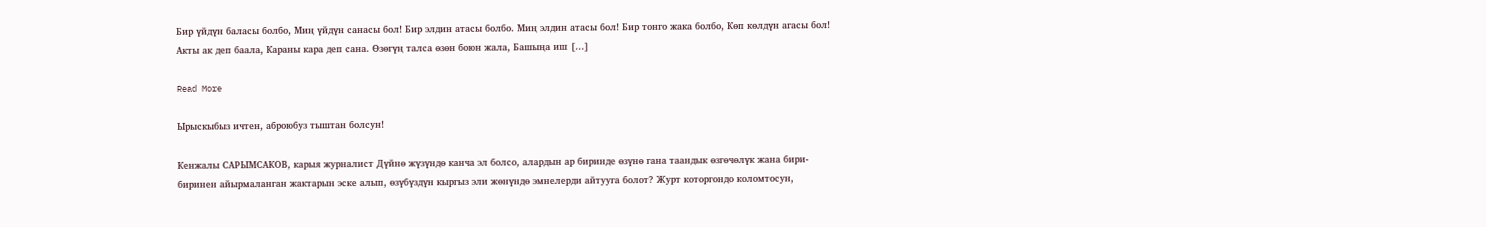Бир үйдүн баласы болбо, Миң үйдүн санасы бол! Бир элдин атасы болбо. Миң элдин атасы бол! Бир тонго жака болбо, Көп көлдүн агасы бол! Акты ак деп баала, Караны кара деп сана. Өзөгүң талса өзөн боюн жала, Башыңа иш [...]

Read More

Ырыскыбыз ичтен, аброюбуз тыштан болсун!

Кенжалы САРЫМСАКОВ, карыя журналист Дүйнө жүзүндө канча эл болсо, алардын ар биринде өзүнө гана таандык өзгөчөлүк жана бири-биринен айырмаланган жактарын эске алып, өзүбүздүн кыргыз эли жөнүндө эмнелерди айтууга болот? Журт которгондо коломтосун,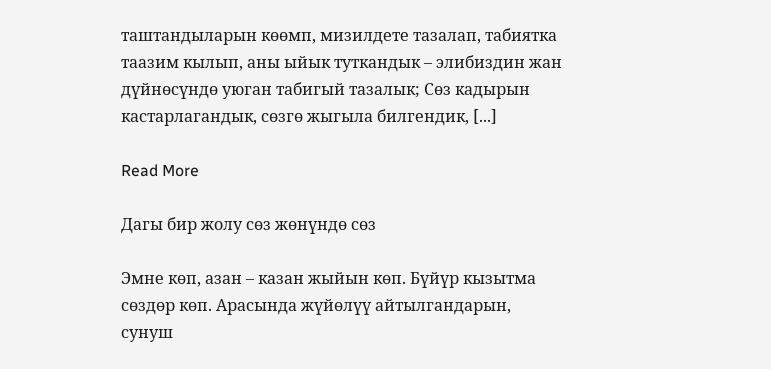таштандыларын көөмп, мизилдете тазалап, табиятка таазим кылып, аны ыйык туткандык – элибиздин жан дүйнөсүндө уюган табигый тазалык; Сөз кадырын кастарлагандык, сөзгө жыгыла билгендик, [...]

Read More

Дагы бир жолу сөз жөнүндө сөз

Эмне көп, азан – казан жыйын көп. Бүйүр кызытма сөздөр көп. Арасында жүйөлүү айтылгандарын, сунуш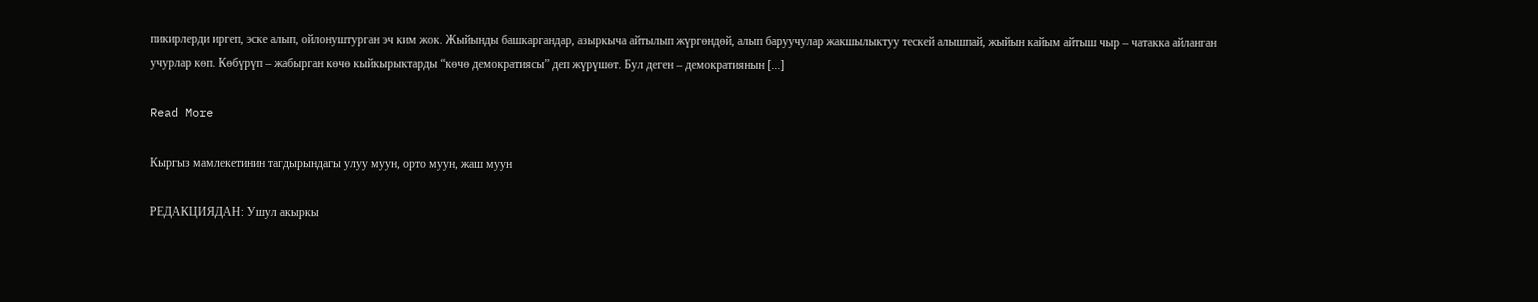пикирлерди иргеп, эске алып, ойлонуштурган эч ким жок. Жыйынды башкаргандар, азыркыча айтылып жүргөндөй, алып баруучулар жакшылыктуу тескей алышпай, жыйын кайым айтыш чыр – чатакка айланган учурлар көп. Көбүрүп – жабырган көчө кыйкырыктарды “көчө демократиясы” деп жүрүшөт. Бул деген – демократиянын [...]

Read More

Кыргыз мамлекетинин тагдырындагы улуу муун, орто муун, жаш муун

РЕДАКЦИЯДАН: Ушул акыркы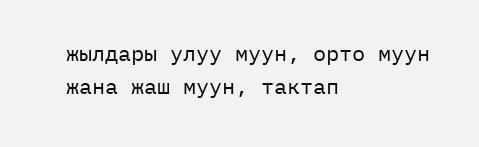жылдары улуу муун, орто муун жана жаш муун, тактап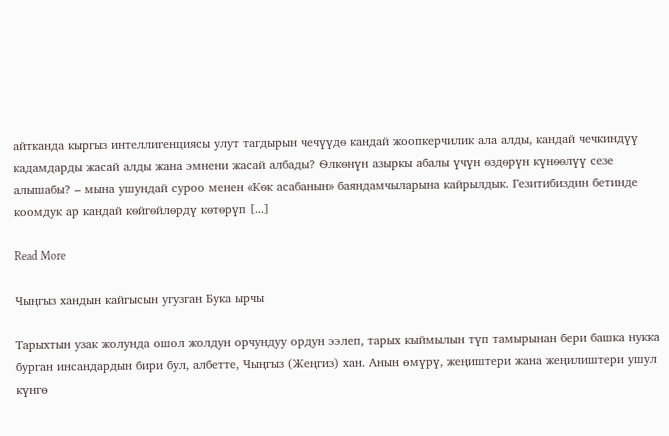айтканда кыргыз интеллигенциясы улут тагдырын чечүүдѳ кандай жоопкерчилик ала алды, кандай чечкиндүү кадамдарды жасай алды жана эмнени жасай албады? Ѳлкѳнүн азыркы абалы үчүн ѳздѳрүн күнѳѳлүү сезе алышабы? – мына ушундай суроо менен «Кѳк асабанын» баяндамчыларына кайрылдык. Гезитибиздин бетинде коомдук ар кандай кѳйгѳйлѳрдү кѳтѳрүп [...]

Read More

Чыңгыз хандын кайгысын угузган Бука ырчы

Тарыхтын узак жолунда ошол жолдун орчундуу ордун ээлеп, тарых кыймылын түп тамырынан бери башка нукка бурган инсандардын бири бул, албетте, Чыңгыз (Жеңгиз) хан. Анын өмүрү, жеңиштери жана жеңилиштери ушул күнгө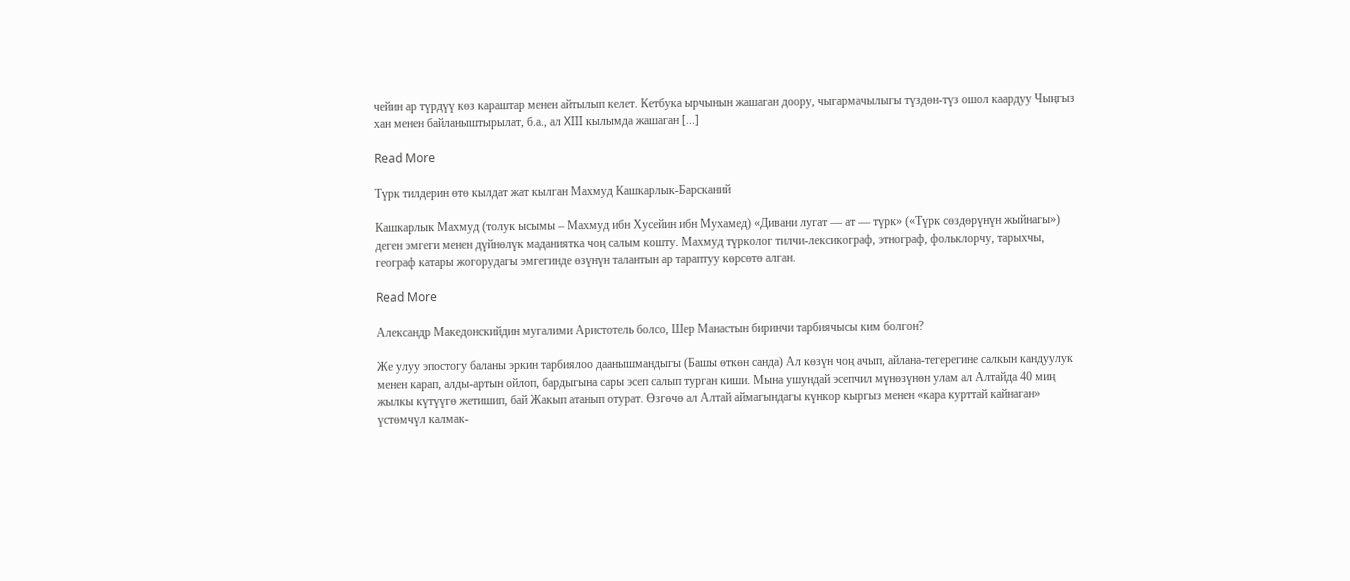чейин ар түрдүү көз караштар менен айтылып келет. Кетбука ырчынын жашаган доору, чыгармачылыгы түздөн-түз ошол каардуу Чыңгыз хан менен байланыштырылат, б.а., ал XIII кылымда жашаган [...]

Read More

Түрк тилдерин өтө кылдат жат кылган Махмуд Кашкарлык-Барсканий

Кашкарлык Махмуд (толук ысымы – Махмуд ибн Хусейин ибн Мухамед) «Дивани лугат — ат — түрк» («Түрк сөздөрүнүн жыйнагы») деген эмгеги менен дүйнөлүк маданиятка чоң салым кошту. Махмуд түрколог тилчи-лексикограф, этнограф, фольклорчу, тарыхчы, географ катары жогорудагы эмгегинде өзүнүн талантын ар тараптуу көрсөтө алган.

Read More

Александр Македонскийдин мугалими Аристотель болсо, Шер Манастын биринчи тарбиячысы ким болгон?

Же улуу эпостогу баланы эркин тарбиялоо даанышмандыгы (Башы өткөн санда) Ал көзүн чоң ачып, айлана-тегерегине салкын кандуулук менен карап, алды-артын ойлоп, бардыгына сары эсеп салып турган киши. Мына ушундай эсепчил мүнөзүнөн улам ал Алтайда 40 миң жылкы күтүүгө жетишип, бай Жакып атанып отурат. Өзгөчө ал Алтай аймагындагы күнкор кыргыз менен «кара курттай кайнаган» үстөмчүл калмак-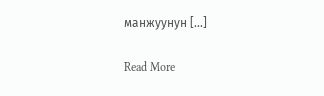манжуунун [...]

Read More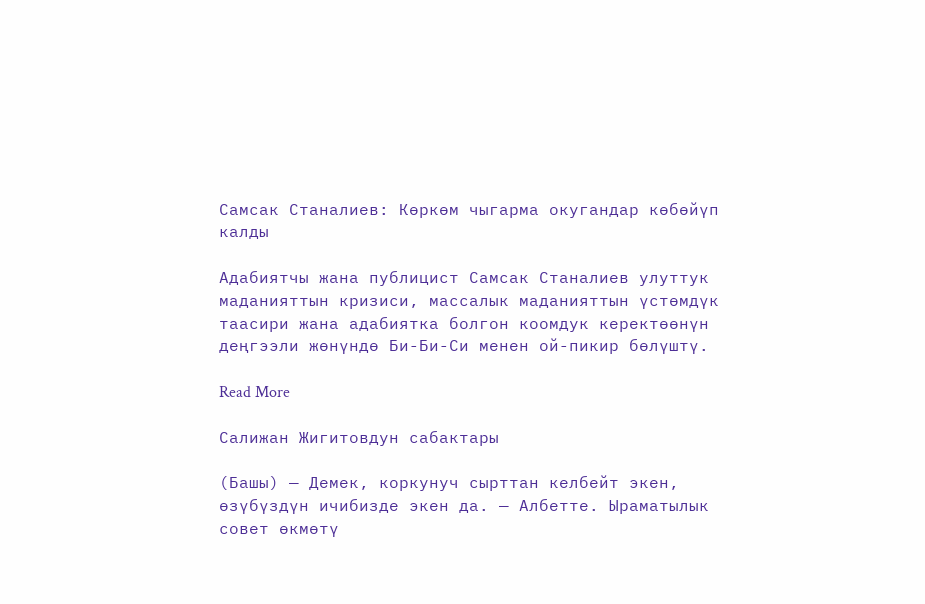Самсак Станалиев: Көркөм чыгарма окугандар көбөйүп калды

Адабиятчы жана публицист Самсак Станалиев улуттук маданияттын кризиси, массалык маданияттын үстөмдүк таасири жана адабиятка болгон коомдук керектөөнүн деңгээли жөнүндө Би-Би-Си менен ой-пикир бөлүштү.

Read More

Салижан Жигитовдун сабактары

(Башы) — Демек, коркунуч сырттан келбейт экен, өзүбүздүн ичибизде экен да. — Албетте. Ыраматылык совет өкмөтү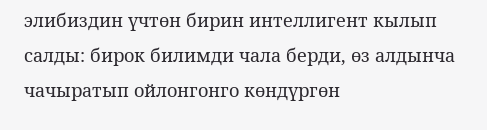элибиздин үчтөн бирин интеллигент кылып салды: бирок билимди чала берди, өз алдынча чачыратып ойлонгонго көндүргөн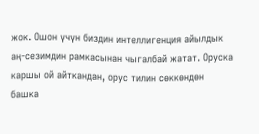жок. Ошон үчүн биздин интеллигенция айылдык аң-сезимдин рамкасынан чыгалбай жатат. Оруска каршы ой айткандан, орус тилин сөккөндөн башка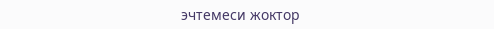эчтемеси жоктор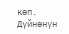көп. Дүйнөнүн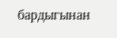бардыгынан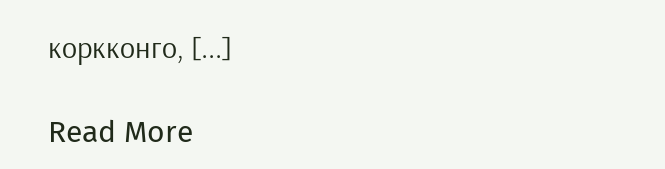коркконго, [...]

Read More